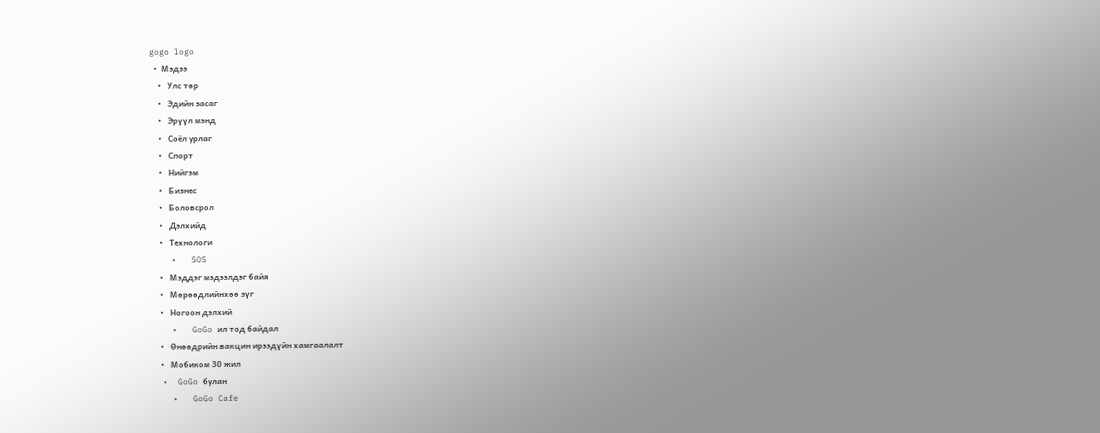gogo logo
  •  Мэдээ
    •   Улс төр
    •   Эдийн засаг
    •   Эрүүл мэнд
    •   Соёл урлаг
    •   Спорт
    •   Нийгэм
    •   Бизнес
    •   Боловсрол
    •   Дэлхийд
    •   Технологи
    •   SOS
    •   Мэддэг мэдээлдэг байя
    •   Мөрөөдлийнхөө зүг
    •   Ногоон дэлхий
    •   GoGo ил тод байдал
    •   Өнөөдрийн вакцин ирээдүйн хамгаалалт
    •   Мобиком 30 жил
  •  GoGo булан
    •   GoGo Cafe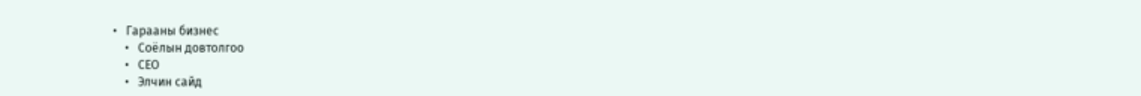•   Гарааны бизнес
    •   Соёлын довтолгоо
    •   СEO
    •   Элчин сайд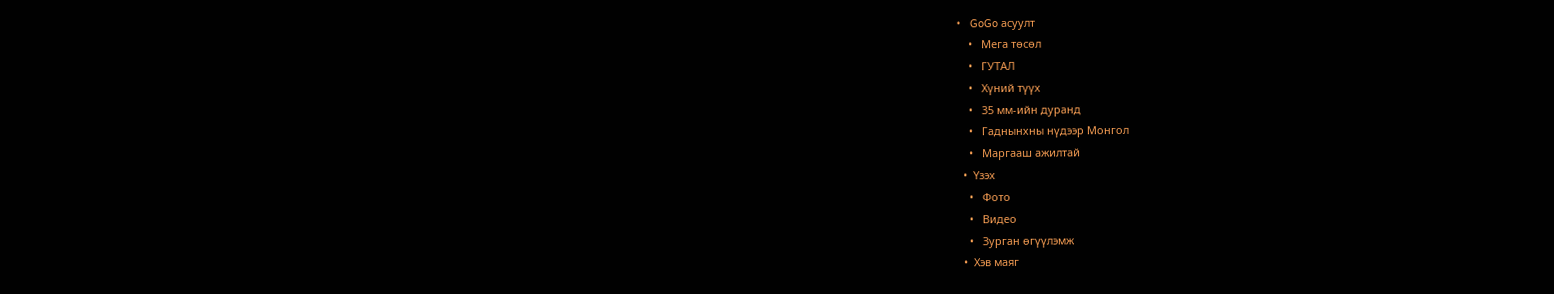•   GoGo асуулт
    •   Мега төсөл
    •   ГУТАЛ
    •   Хүний түүх
    •   35 мм-ийн дуранд
    •   Гаднынхны нүдээр Монгол
    •   Маргааш ажилтай
  •  Үзэх
    •   Фото
    •   Видео
    •   Зурган өгүүлэмж
  •  Хэв маяг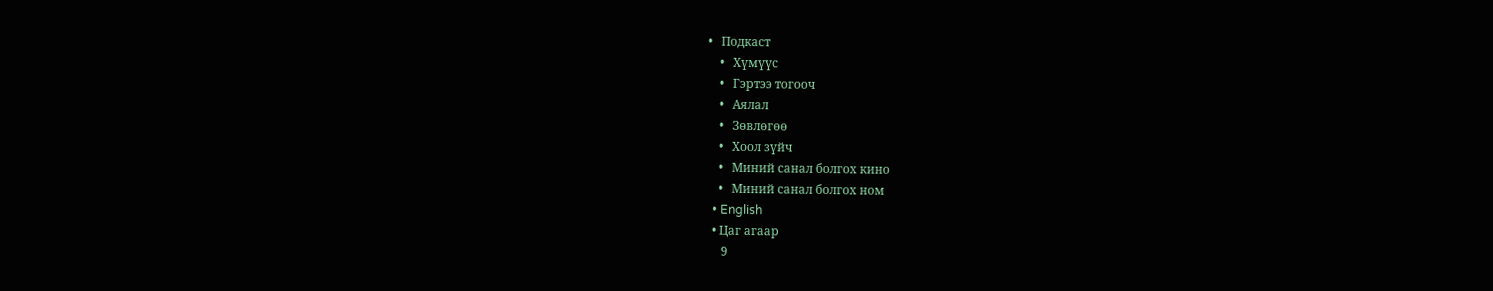•   Подкаст
    •   Хүмүүс
    •   Гэртээ тогооч
    •   Аялал
    •   Зөвлөгөө
    •   Хоол зүйч
    •   Миний санал болгох кино
    •   Миний санал болгох ном
  • English
  • Цаг агаар
     9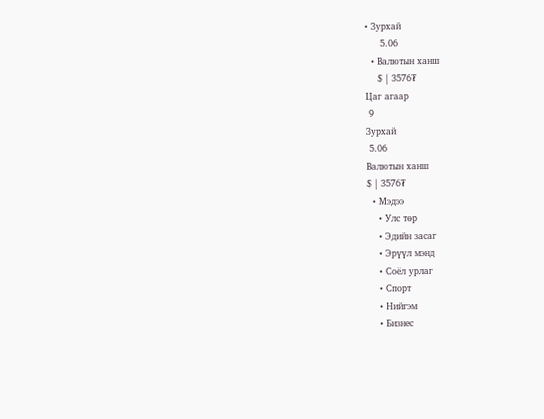• Зурхай
     5.06
  • Валютын ханш
    $ | 3576₮
Цаг агаар
 9
Зурхай
 5.06
Валютын ханш
$ | 3576₮
  • Мэдээ
    • Улс төр
    • Эдийн засаг
    • Эрүүл мэнд
    • Соёл урлаг
    • Спорт
    • Нийгэм
    • Бизнес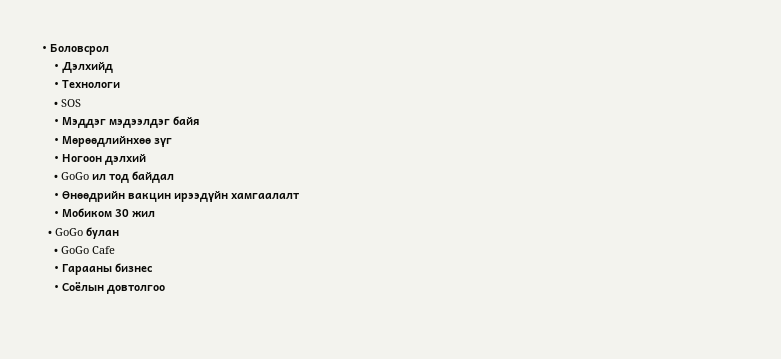• Боловсрол
    • Дэлхийд
    • Технологи
    • SOS
    • Мэддэг мэдээлдэг байя
    • Мөрөөдлийнхөө зүг
    • Ногоон дэлхий
    • GoGo ил тод байдал
    • Өнөөдрийн вакцин ирээдүйн хамгаалалт
    • Мобиком 30 жил
  • GoGo булан
    • GoGo Cafe
    • Гарааны бизнес
    • Соёлын довтолгоо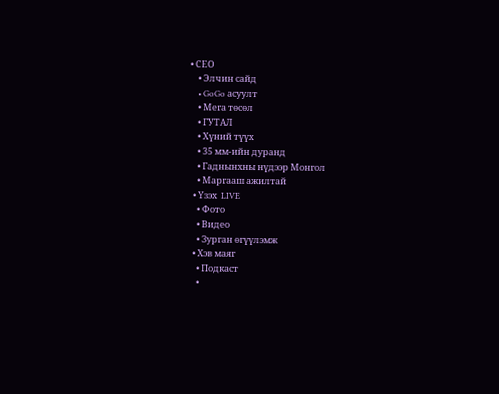• СEO
    • Элчин сайд
    • GoGo асуулт
    • Мега төсөл
    • ГУТАЛ
    • Хүний түүх
    • 35 мм-ийн дуранд
    • Гаднынхны нүдээр Монгол
    • Маргааш ажилтай
  • Үзэх  LIVE
    • Фото
    • Видео
    • Зурган өгүүлэмж
  • Хэв маяг
    • Подкаст
    •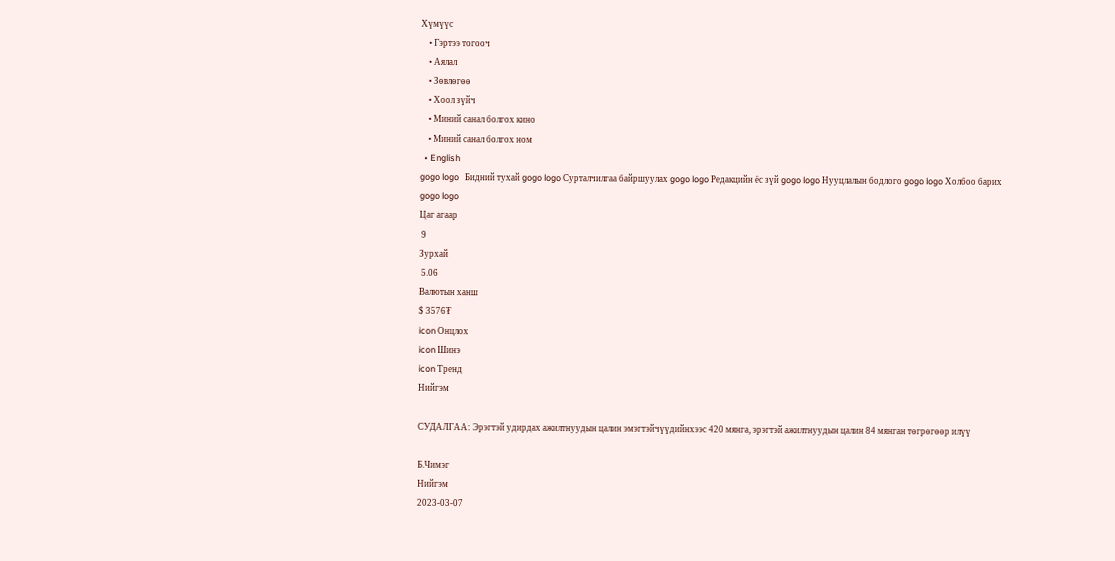Хүмүүс
    • Гэртээ тогооч
    • Аялал
    • Зөвлөгөө
    • Хоол зүйч
    • Миний санал болгох кино
    • Миний санал болгох ном
  • English
gogo logo   Бидний тухай gogo logo Сурталчилгаа байршуулах gogo logo Редакцийн ёс зүй gogo logo Нууцлалын бодлого gogo logo Холбоо барих
gogo logo
Цаг агаар
 9
Зурхай
 5.06
Валютын ханш
$ 3576₮
icon Онцлох
icon Шинэ
icon Тренд
Нийгэм

СУДАЛГАА: Эрэгтэй удирдах ажилтнуудын цалин эмэгтэйчүүдийнхээс 420 мянга, эрэгтэй ажилтнуудын цалин 84 мянган төгрөгөөр илүү

Б.Чимэг
Нийгэм
2023-03-07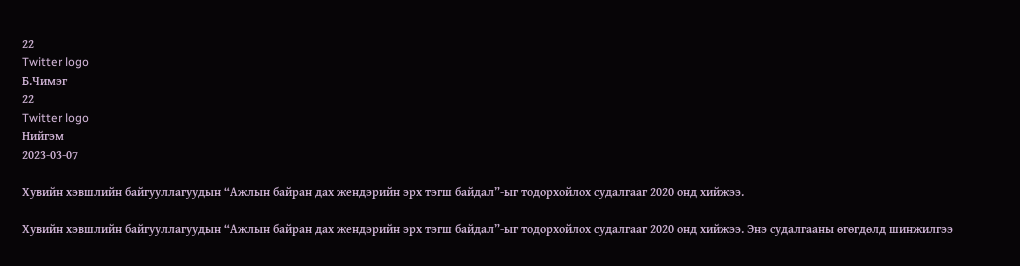22
Twitter logo
Б.Чимэг
22
Twitter logo
Нийгэм
2023-03-07

Хувийн хэвшлийн байгууллагуудын “Ажлын байран дах жендэрийн эрх тэгш байдал”-ыг тодорхойлох судалгааг 2020 онд хийжээ.

Хувийн хэвшлийн байгууллагуудын “Ажлын байран дах жендэрийн эрх тэгш байдал”-ыг тодорхойлох судалгааг 2020 онд хийжээ. Энэ судалгааны өгөгдөлд шинжилгээ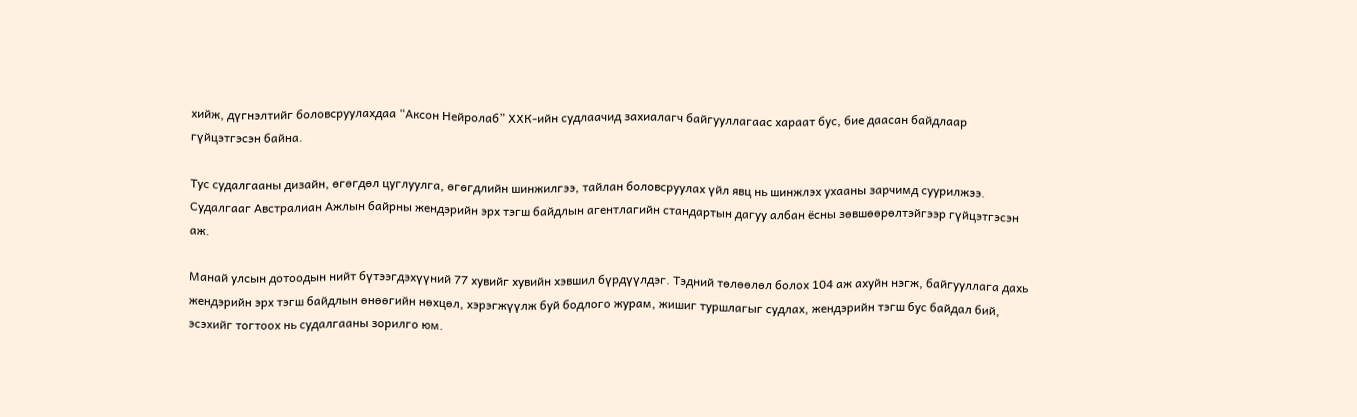хийж, дүгнэлтийг боловсруулахдаа “Аксон Нейролаб” ХХК-ийн судлаачид захиалагч байгууллагаас хараат бус, бие даасан байдлаар гүйцэтгэсэн байна.

Тус судалгааны дизайн, өгөгдөл цуглуулга, өгөгдлийн шинжилгээ, тайлан боловсруулах үйл явц нь шинжлэх ухааны зарчимд суурилжээ. Судалгааг Австралиaн Ажлын байрны жендэрийн эрх тэгш байдлын агентлагийн стандартын дагуу албан ёсны зөвшөөрөлтэйгээр гүйцэтгэсэн аж.

Манай улсын дотоодын нийт бүтээгдэхүүний 77 хувийг хувийн хэвшил бүрдүүлдэг. Тэдний төлөөлөл болох 104 аж ахуйн нэгж, байгууллага дахь жендэрийн эрх тэгш байдлын өнөөгийн нөхцөл, хэрэгжүүлж буй бодлого журам, жишиг туршлагыг судлах, жендэрийн тэгш бус байдал бий, эсэхийг тогтоох нь судалгааны зорилго юм.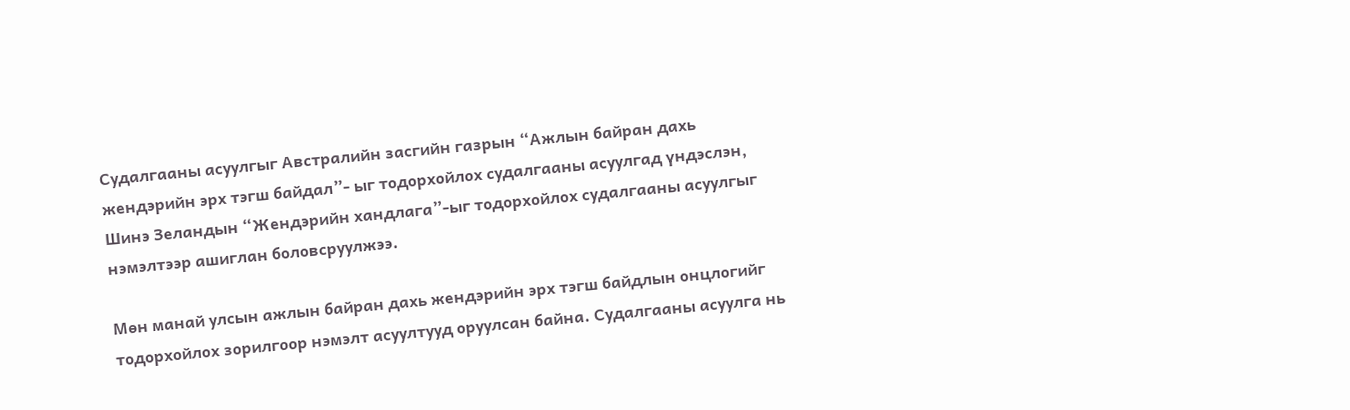Судалгааны асуулгыг Австралийн засгийн газрын “Ажлын байран дахь жендэрийн эрх тэгш байдал”- ыг тодорхойлох судалгааны асуулгад үндэслэн, Шинэ Зеландын “Жендэрийн хандлага”-ыг тодорхойлох судалгааны асуулгыг нэмэлтээр ашиглан боловсруулжээ.

Мөн манай улсын ажлын байран дахь жендэрийн эрх тэгш байдлын онцлогийг тодорхойлох зорилгоор нэмэлт асуултууд оруулсан байна. Судалгааны асуулга нь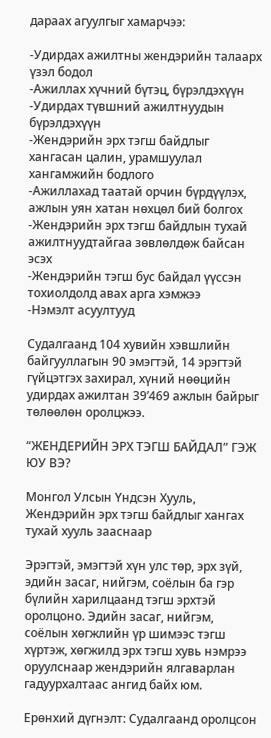дараах агуулгыг хамарчээ:

-Удирдах ажилтны жендэрийн талаарх үзэл бодол
-Ажиллах хүчний бүтэц, бүрэлдэхүүн
-Удирдах түвшний ажилтнуудын бүрэлдэхүүн
-Жендэрийн эрх тэгш байдлыг хангасан цалин, урамшуулал хангамжийн бодлого
-Ажиллахад таатай орчин бүрдүүлэх, ажлын уян хатан нөхцөл бий болгох
-Жендэрийн эрх тэгш байдлын тухай ажилтнуудтайгаа зөвлөлдөж байсан эсэх
-Жендэрийн тэгш бус байдал үүссэн тохиолдолд авах арга хэмжээ
-Нэмэлт асуултууд

Судалгаанд 104 хувийн хэвшлийн байгууллагын 90 эмэгтэй, 14 эрэгтэй гүйцэтгэх захирал, хүний нөөцийн удирдах ажилтан 39’469 ажлын байрыг төлөөлөн оролцжээ.

“ЖЕНДЕРИЙН ЭРХ ТЭГШ БАЙДАЛ” ГЭЖ ЮУ ВЭ?

Монгол Улсын Үндсэн Хууль, Жендэрийн эрх тэгш байдлыг хангах тухай хууль зааснаар

Эрэгтэй, эмэгтэй хүн улс төр, эрх зүй, эдийн засаг, нийгэм, соёлын ба гэр бүлийн харилцаанд тэгш эрхтэй оролцоно. Эдийн засаг, нийгэм, соёлын хөгжлийн үр шимээс тэгш хүртэж, хөгжилд эрх тэгш хувь нэмрээ оруулснаар жендэрийн ялгаварлан гадуурхалтаас ангид байх юм.

Ерөнхий дүгнэлт: Судалгаанд оролцсон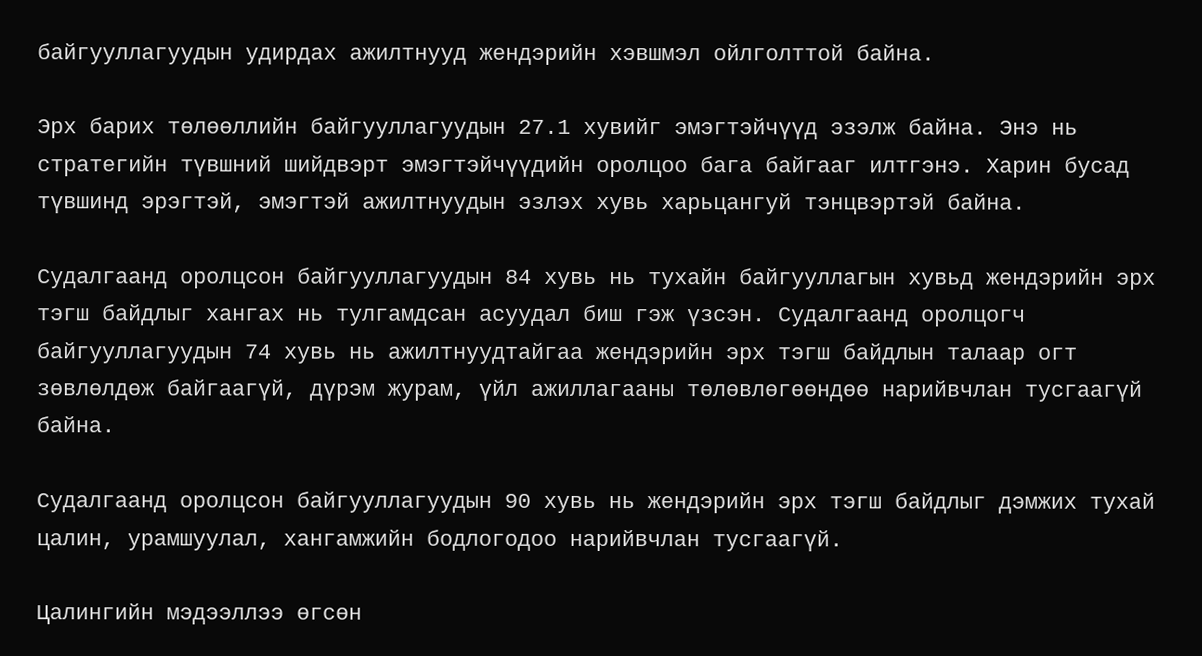байгууллагуудын удирдах ажилтнууд жендэрийн хэвшмэл ойлголттой байна.

Эрх барих төлөөллийн байгууллагуудын 27.1 хувийг эмэгтэйчүүд эзэлж байна. Энэ нь стратегийн түвшний шийдвэрт эмэгтэйчүүдийн оролцоо бага байгааг илтгэнэ. Харин бусад түвшинд эрэгтэй, эмэгтэй ажилтнуудын эзлэх хувь харьцангуй тэнцвэртэй байна.

Судалгаанд оролцсон байгууллагуудын 84 хувь нь тухайн байгууллагын хувьд жендэрийн эрх тэгш байдлыг хангах нь тулгамдсан асуудал биш гэж үзсэн. Судалгаанд оролцогч байгууллагуудын 74 хувь нь ажилтнуудтайгаа жендэрийн эрх тэгш байдлын талаар огт зөвлөлдөж байгаагүй, дүрэм журам, үйл ажиллагааны төлөвлөгөөндөө нарийвчлан тусгаагүй байна.

Судалгаанд оролцсон байгууллагуудын 90 хувь нь жендэрийн эрх тэгш байдлыг дэмжих тухай цалин, урамшуулал, хангамжийн бодлогодоо нарийвчлан тусгаагүй.

Цалингийн мэдээллээ өгсөн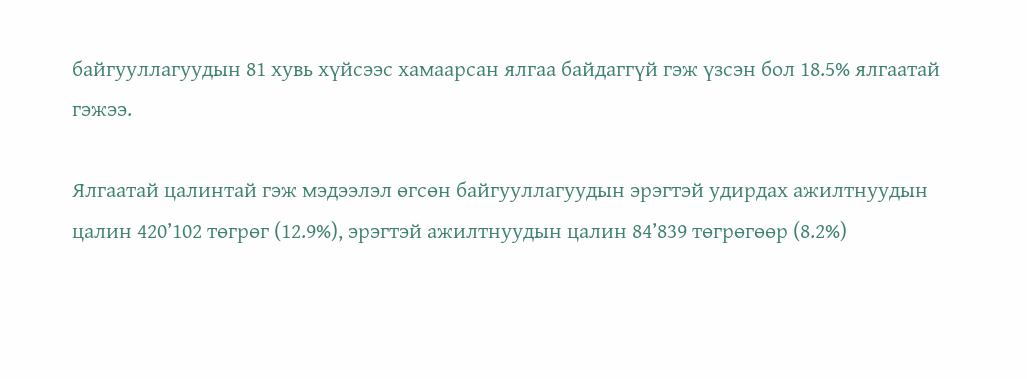байгууллагуудын 81 хувь хүйсээс хамаарсан ялгаа байдаггүй гэж үзсэн бол 18.5% ялгаатай гэжээ.

Ялгаатай цалинтай гэж мэдээлэл өгсөн байгууллагуудын эрэгтэй удирдах ажилтнуудын цалин 420’102 төгрөг (12.9%), эрэгтэй ажилтнуудын цалин 84’839 төгрөгөөр (8.2%)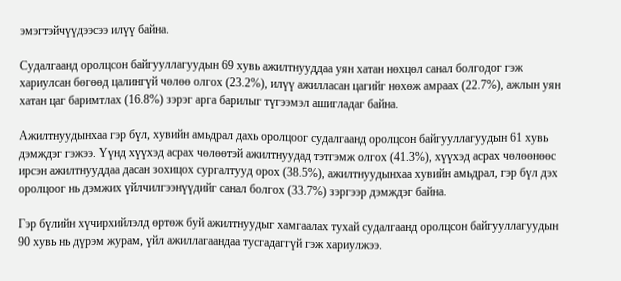эмэгтэйчүүдээсээ илүү байна.

Судалгаанд оролцсон байгууллагуудын 69 хувь ажилтнууддаа уян хатан нөхцөл санал болгодог гэж хариулсан бөгөөд цалингүй чөлөө олгох (23.2%), илүү ажилласан цагийг нөхөж амраах (22.7%), ажлын уян хатан цаг баримтлах (16.8%) зэрэг арга барилыг түгээмэл ашигладаг байна.

Ажилтнуудынхаа гэр бүл, хувийн амьдрал дахь оролцоог судалгаанд оролцсон байгууллагуудын 61 хувь дэмждэг гэжээ. Үүнд хүүхэд асрах чөлөөтэй ажилтнуудад тэтгэмж олгох (41.3%), хүүхэд асрах чөлөөнөөс ирсэн ажилтнууддаа дасан зохицох сургалтууд орох (38.5%), ажилтнуудынхаа хувийн амьдрал, гэр бүл дэх оролцоог нь дэмжих үйлчилгээнүүдийг санал болгох (33.7%) зэргээр дэмждэг байна.

Гэр бүлийн хүчирхийлэлд өртөж буй ажилтнуудыг хамгаалах тухай судалгаанд оролцсон байгууллагуудын 90 хувь нь дүрэм журам, үйл ажиллагаандаа тусгадаггүй гэж хариулжээ.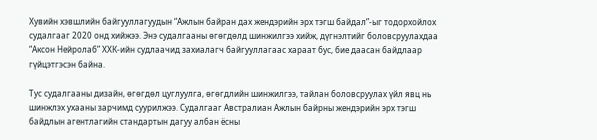Хувийн хэвшлийн байгууллагуудын “Ажлын байран дах жендэрийн эрх тэгш байдал”-ыг тодорхойлох судалгааг 2020 онд хийжээ. Энэ судалгааны өгөгдөлд шинжилгээ хийж, дүгнэлтийг боловсруулахдаа “Аксон Нейролаб” ХХК-ийн судлаачид захиалагч байгууллагаас хараат бус, бие даасан байдлаар гүйцэтгэсэн байна.

Тус судалгааны дизайн, өгөгдөл цуглуулга, өгөгдлийн шинжилгээ, тайлан боловсруулах үйл явц нь шинжлэх ухааны зарчимд суурилжээ. Судалгааг Австралиaн Ажлын байрны жендэрийн эрх тэгш байдлын агентлагийн стандартын дагуу албан ёсны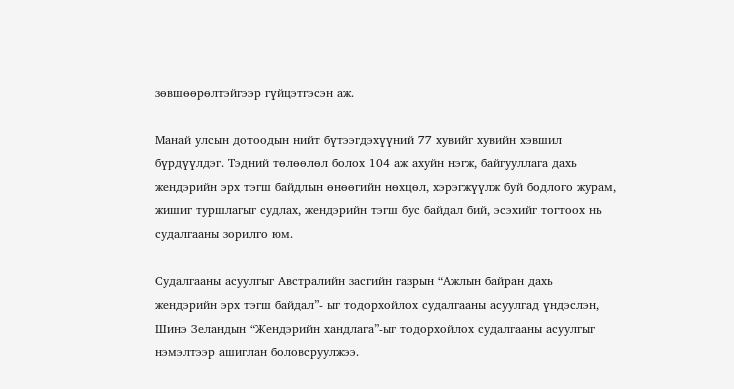зөвшөөрөлтэйгээр гүйцэтгэсэн аж.

Манай улсын дотоодын нийт бүтээгдэхүүний 77 хувийг хувийн хэвшил бүрдүүлдэг. Тэдний төлөөлөл болох 104 аж ахуйн нэгж, байгууллага дахь жендэрийн эрх тэгш байдлын өнөөгийн нөхцөл, хэрэгжүүлж буй бодлого журам, жишиг туршлагыг судлах, жендэрийн тэгш бус байдал бий, эсэхийг тогтоох нь судалгааны зорилго юм.

Судалгааны асуулгыг Австралийн засгийн газрын “Ажлын байран дахь жендэрийн эрх тэгш байдал”- ыг тодорхойлох судалгааны асуулгад үндэслэн, Шинэ Зеландын “Жендэрийн хандлага”-ыг тодорхойлох судалгааны асуулгыг нэмэлтээр ашиглан боловсруулжээ.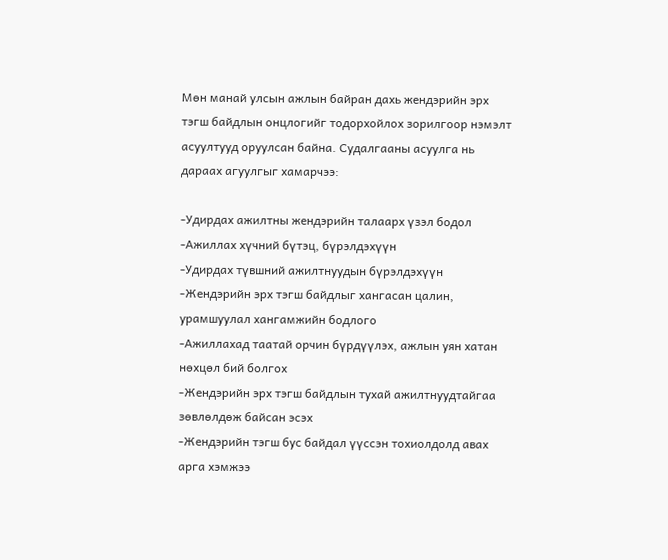Мөн манай улсын ажлын байран дахь жендэрийн эрх тэгш байдлын онцлогийг тодорхойлох зорилгоор нэмэлт асуултууд оруулсан байна. Судалгааны асуулга нь дараах агуулгыг хамарчээ:

-Удирдах ажилтны жендэрийн талаарх үзэл бодол
-Ажиллах хүчний бүтэц, бүрэлдэхүүн
-Удирдах түвшний ажилтнуудын бүрэлдэхүүн
-Жендэрийн эрх тэгш байдлыг хангасан цалин, урамшуулал хангамжийн бодлого
-Ажиллахад таатай орчин бүрдүүлэх, ажлын уян хатан нөхцөл бий болгох
-Жендэрийн эрх тэгш байдлын тухай ажилтнуудтайгаа зөвлөлдөж байсан эсэх
-Жендэрийн тэгш бус байдал үүссэн тохиолдолд авах арга хэмжээ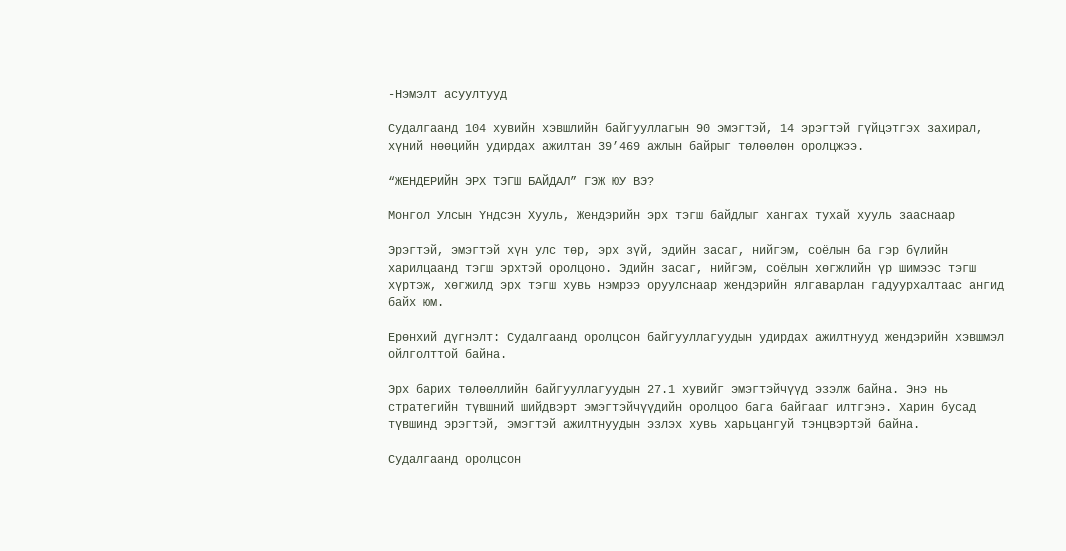-Нэмэлт асуултууд

Судалгаанд 104 хувийн хэвшлийн байгууллагын 90 эмэгтэй, 14 эрэгтэй гүйцэтгэх захирал, хүний нөөцийн удирдах ажилтан 39’469 ажлын байрыг төлөөлөн оролцжээ.

“ЖЕНДЕРИЙН ЭРХ ТЭГШ БАЙДАЛ” ГЭЖ ЮУ ВЭ?

Монгол Улсын Үндсэн Хууль, Жендэрийн эрх тэгш байдлыг хангах тухай хууль зааснаар

Эрэгтэй, эмэгтэй хүн улс төр, эрх зүй, эдийн засаг, нийгэм, соёлын ба гэр бүлийн харилцаанд тэгш эрхтэй оролцоно. Эдийн засаг, нийгэм, соёлын хөгжлийн үр шимээс тэгш хүртэж, хөгжилд эрх тэгш хувь нэмрээ оруулснаар жендэрийн ялгаварлан гадуурхалтаас ангид байх юм.

Ерөнхий дүгнэлт: Судалгаанд оролцсон байгууллагуудын удирдах ажилтнууд жендэрийн хэвшмэл ойлголттой байна.

Эрх барих төлөөллийн байгууллагуудын 27.1 хувийг эмэгтэйчүүд эзэлж байна. Энэ нь стратегийн түвшний шийдвэрт эмэгтэйчүүдийн оролцоо бага байгааг илтгэнэ. Харин бусад түвшинд эрэгтэй, эмэгтэй ажилтнуудын эзлэх хувь харьцангуй тэнцвэртэй байна.

Судалгаанд оролцсон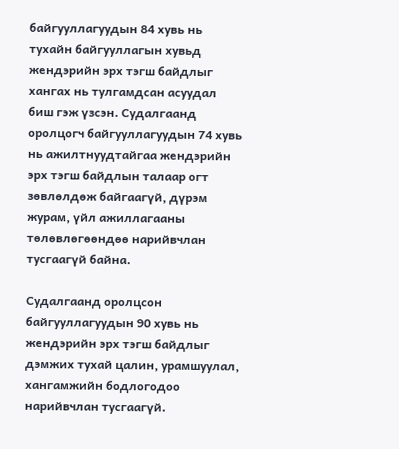байгууллагуудын 84 хувь нь тухайн байгууллагын хувьд жендэрийн эрх тэгш байдлыг хангах нь тулгамдсан асуудал биш гэж үзсэн. Судалгаанд оролцогч байгууллагуудын 74 хувь нь ажилтнуудтайгаа жендэрийн эрх тэгш байдлын талаар огт зөвлөлдөж байгаагүй, дүрэм журам, үйл ажиллагааны төлөвлөгөөндөө нарийвчлан тусгаагүй байна.

Судалгаанд оролцсон байгууллагуудын 90 хувь нь жендэрийн эрх тэгш байдлыг дэмжих тухай цалин, урамшуулал, хангамжийн бодлогодоо нарийвчлан тусгаагүй.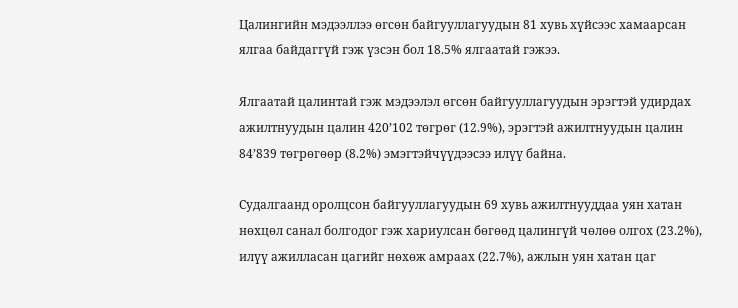Цалингийн мэдээллээ өгсөн байгууллагуудын 81 хувь хүйсээс хамаарсан ялгаа байдаггүй гэж үзсэн бол 18.5% ялгаатай гэжээ.

Ялгаатай цалинтай гэж мэдээлэл өгсөн байгууллагуудын эрэгтэй удирдах ажилтнуудын цалин 420’102 төгрөг (12.9%), эрэгтэй ажилтнуудын цалин 84’839 төгрөгөөр (8.2%) эмэгтэйчүүдээсээ илүү байна.

Судалгаанд оролцсон байгууллагуудын 69 хувь ажилтнууддаа уян хатан нөхцөл санал болгодог гэж хариулсан бөгөөд цалингүй чөлөө олгох (23.2%), илүү ажилласан цагийг нөхөж амраах (22.7%), ажлын уян хатан цаг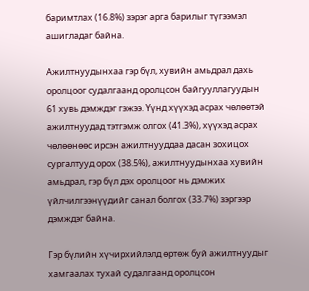баримтлах (16.8%) зэрэг арга барилыг түгээмэл ашигладаг байна.

Ажилтнуудынхаа гэр бүл, хувийн амьдрал дахь оролцоог судалгаанд оролцсон байгууллагуудын 61 хувь дэмждэг гэжээ. Үүнд хүүхэд асрах чөлөөтэй ажилтнуудад тэтгэмж олгох (41.3%), хүүхэд асрах чөлөөнөөс ирсэн ажилтнууддаа дасан зохицох сургалтууд орох (38.5%), ажилтнуудынхаа хувийн амьдрал, гэр бүл дэх оролцоог нь дэмжих үйлчилгээнүүдийг санал болгох (33.7%) зэргээр дэмждэг байна.

Гэр бүлийн хүчирхийлэлд өртөж буй ажилтнуудыг хамгаалах тухай судалгаанд оролцсон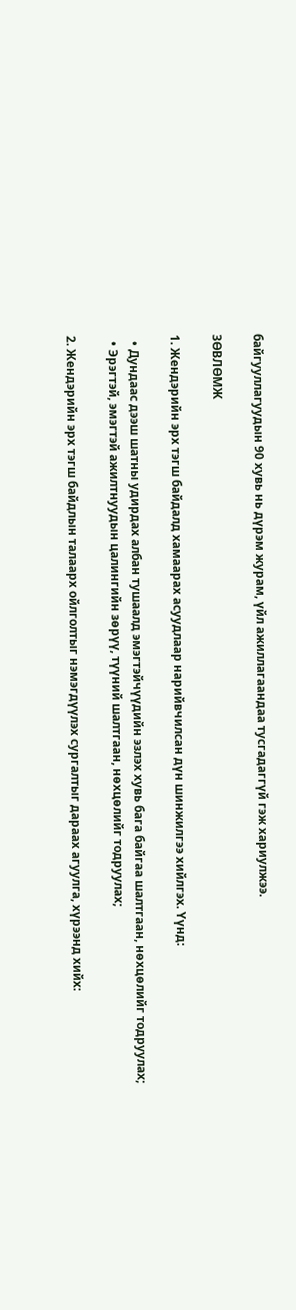байгууллагуудын 90 хувь нь дүрэм журам, үйл ажиллагаандаа тусгадаггүй гэж хариулжээ.

ЗӨВЛӨМЖ

1. Жендэрийн эрх тэгш байдалд хамаарах асуудлаар нарийвчилсан дүн шинжилгээ хийлгэх. Үүнд:

  • Дундаас дээш шатны удирдах албан тушаалд эмэгтэйчүүдийн эзлэх хувь бага байгаа шалтгаан, нөхцөлийг тодруулах;
  • Эрэгтэй, эмэгтэй ажилтнуудын цалингийн зөрүү, түүний шалтгаан, нөхцөлийг тодруулах;

2. Жендэрийн эрх тэгш байдлын талаарх ойлголтыг нэмэгдүүлэх сургалтыг дараах агуулга, хүрээнд хийх: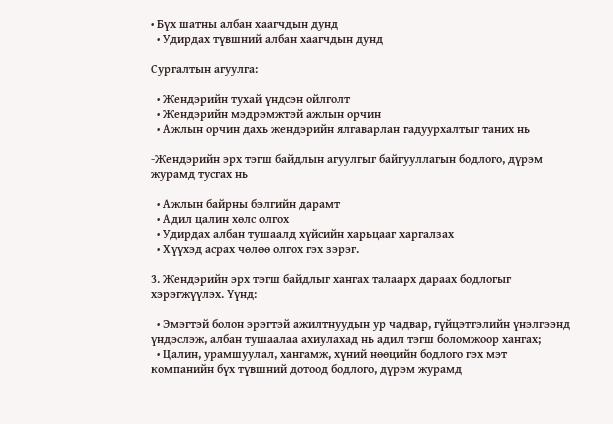• Бүх шатны албан хаагчдын дунд
  • Удирдах түвшний албан хаагчдын дунд

Сургалтын агуулга:

  • Жендэрийн тухай үндсэн ойлголт
  • Жендэрийн мэдрэмжтэй ажлын орчин
  • Ажлын орчин дахь жендэрийн ялгаварлан гадуурхалтыг таних нь

-Жендэрийн эрх тэгш байдлын агуулгыг байгууллагын бодлого, дүрэм журамд тусгах нь

  • Ажлын байрны бэлгийн дарамт
  • Адил цалин хөлс олгох
  • Удирдах албан тушаалд хүйсийн харьцааг харгалзах
  • Хүүхэд асрах чөлөө олгох гэх зэрэг.

3. Жендэрийн эрх тэгш байдлыг хангах талаарх дараах бодлогыг хэрэгжүүлэх. Үүнд:

  • Эмэгтэй болон эрэгтэй ажилтнуудын ур чадвар, гүйцэтгэлийн үнэлгээнд үндэслэж, албан тушаалаа ахиулахад нь адил тэгш боломжоор хангах;
  • Цалин, урамшуулал, хангамж, хүний нөөцийн бодлого гэх мэт компанийн бүх түвшний дотоод бодлого, дүрэм журамд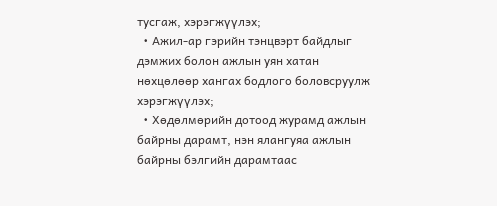тусгаж, хэрэгжүүлэх;
  • Ажил-ар гэрийн тэнцвэрт байдлыг дэмжих болон ажлын уян хатан нөхцөлөөр хангах бодлого боловсруулж хэрэгжүүлэх;
  • Хөдөлмөрийн дотоод журамд ажлын байрны дарамт, нэн ялангуяа ажлын байрны бэлгийн дарамтаас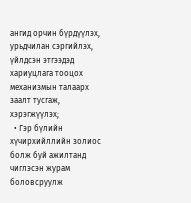ангид орчин бүрдүүлэх, урьдчилан сэргийлэх, үйлдсэн этгээдэд хариуцлага тооцох механизмын талаарх заалт тусгаж, хэрэгжүүлэх;
  • Гэр бүлийн хүчирхийллийн золиос болж буй ажилтанд чиглэсэн журам боловсруулж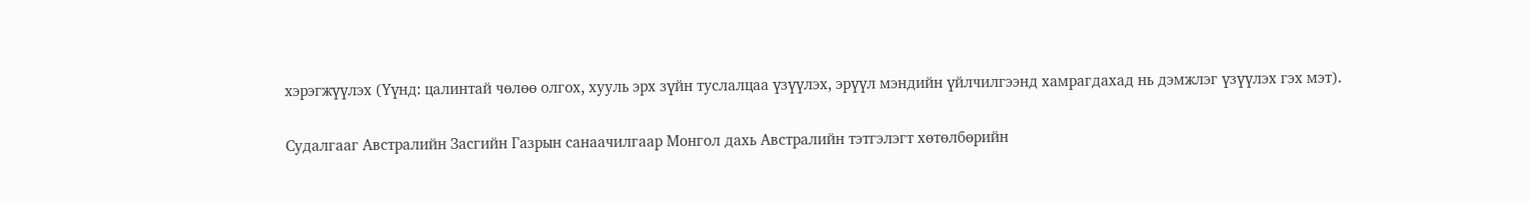хэрэгжүүлэх (Үүнд: цалинтай чөлөө олгох, хууль эрх зүйн туслалцаа үзүүлэх, эрүүл мэндийн үйлчилгээнд хамрагдахад нь дэмжлэг үзүүлэх гэх мэт).

Судалгааг Австралийн Засгийн Газрын санаачилгаар Монгол дахь Австралийн тэтгэлэгт хөтөлбөрийн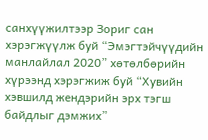санхүүжилтээр Зориг сан хэрэгжүүлж буй “Эмэгтэйчүүдийн манлайлал 2020” хөтөлбөрийн хүрээнд хэрэгжиж буй “Хувийн хэвшилд жендэрийн эрх тэгш байдлыг дэмжих”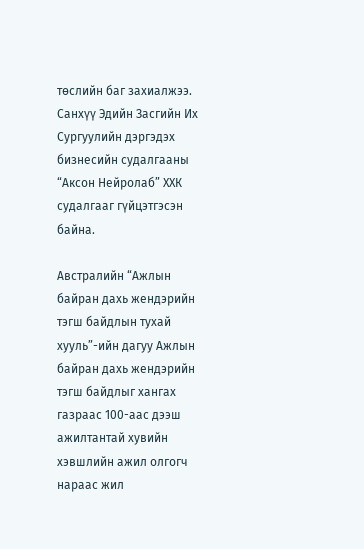төслийн баг захиалжээ. Санхүү Эдийн Засгийн Их Сургуулийн дэргэдэх бизнесийн судалгааны “Аксон Нейролаб” ХХК судалгааг гүйцэтгэсэн байна.

Австралийн “Ажлын байран дахь жендэрийн тэгш байдлын тухай хууль”-ийн дагуу Ажлын байран дахь жендэрийн тэгш байдлыг хангах газраас 100-аас дээш ажилтантай хувийн хэвшлийн ажил олгогч нараас жил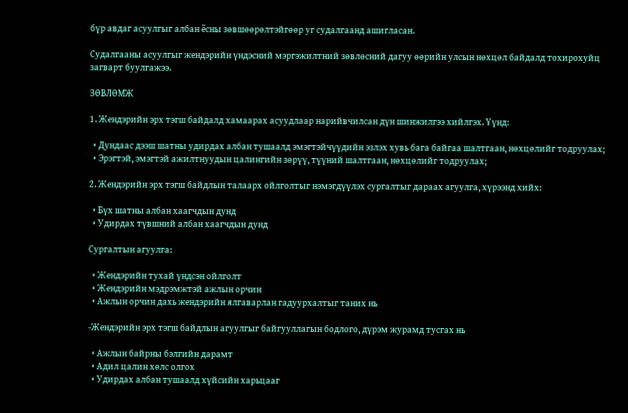бүр авдаг асуулгыг албан ёсны зөвшөөрөлтэйгөөр уг судалгаанд ашигласан.

Судалгааны асуулгыг жендэрийн үндэсний мэргэжилтний зөвлөсний дагуу өөрийн улсын нөхцөл байдалд тохирохуйц загварт буулгажээ.

ЗӨВЛӨМЖ

1. Жендэрийн эрх тэгш байдалд хамаарах асуудлаар нарийвчилсан дүн шинжилгээ хийлгэх. Үүнд:

  • Дундаас дээш шатны удирдах албан тушаалд эмэгтэйчүүдийн эзлэх хувь бага байгаа шалтгаан, нөхцөлийг тодруулах;
  • Эрэгтэй, эмэгтэй ажилтнуудын цалингийн зөрүү, түүний шалтгаан, нөхцөлийг тодруулах;

2. Жендэрийн эрх тэгш байдлын талаарх ойлголтыг нэмэгдүүлэх сургалтыг дараах агуулга, хүрээнд хийх:

  • Бүх шатны албан хаагчдын дунд
  • Удирдах түвшний албан хаагчдын дунд

Сургалтын агуулга:

  • Жендэрийн тухай үндсэн ойлголт
  • Жендэрийн мэдрэмжтэй ажлын орчин
  • Ажлын орчин дахь жендэрийн ялгаварлан гадуурхалтыг таних нь

-Жендэрийн эрх тэгш байдлын агуулгыг байгууллагын бодлого, дүрэм журамд тусгах нь

  • Ажлын байрны бэлгийн дарамт
  • Адил цалин хөлс олгох
  • Удирдах албан тушаалд хүйсийн харьцааг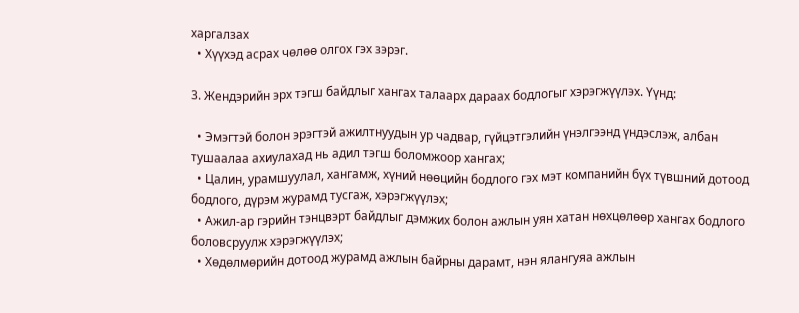харгалзах
  • Хүүхэд асрах чөлөө олгох гэх зэрэг.

3. Жендэрийн эрх тэгш байдлыг хангах талаарх дараах бодлогыг хэрэгжүүлэх. Үүнд:

  • Эмэгтэй болон эрэгтэй ажилтнуудын ур чадвар, гүйцэтгэлийн үнэлгээнд үндэслэж, албан тушаалаа ахиулахад нь адил тэгш боломжоор хангах;
  • Цалин, урамшуулал, хангамж, хүний нөөцийн бодлого гэх мэт компанийн бүх түвшний дотоод бодлого, дүрэм журамд тусгаж, хэрэгжүүлэх;
  • Ажил-ар гэрийн тэнцвэрт байдлыг дэмжих болон ажлын уян хатан нөхцөлөөр хангах бодлого боловсруулж хэрэгжүүлэх;
  • Хөдөлмөрийн дотоод журамд ажлын байрны дарамт, нэн ялангуяа ажлын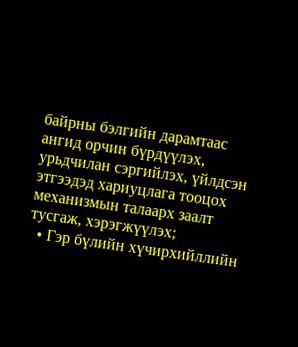байрны бэлгийн дарамтаас ангид орчин бүрдүүлэх, урьдчилан сэргийлэх, үйлдсэн этгээдэд хариуцлага тооцох механизмын талаарх заалт тусгаж, хэрэгжүүлэх;
  • Гэр бүлийн хүчирхийллийн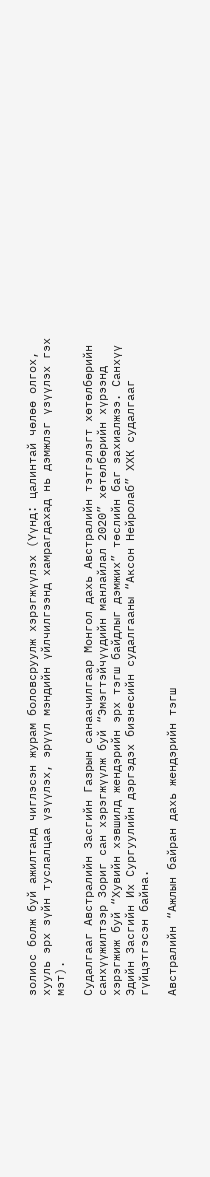золиос болж буй ажилтанд чиглэсэн журам боловсруулж хэрэгжүүлэх (Үүнд: цалинтай чөлөө олгох, хууль эрх зүйн туслалцаа үзүүлэх, эрүүл мэндийн үйлчилгээнд хамрагдахад нь дэмжлэг үзүүлэх гэх мэт).

Судалгааг Австралийн Засгийн Газрын санаачилгаар Монгол дахь Австралийн тэтгэлэгт хөтөлбөрийн санхүүжилтээр Зориг сан хэрэгжүүлж буй “Эмэгтэйчүүдийн манлайлал 2020” хөтөлбөрийн хүрээнд хэрэгжиж буй “Хувийн хэвшилд жендэрийн эрх тэгш байдлыг дэмжих” төслийн баг захиалжээ. Санхүү Эдийн Засгийн Их Сургуулийн дэргэдэх бизнесийн судалгааны “Аксон Нейролаб” ХХК судалгааг гүйцэтгэсэн байна.

Австралийн “Ажлын байран дахь жендэрийн тэгш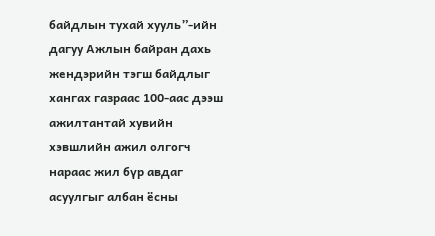байдлын тухай хууль”-ийн дагуу Ажлын байран дахь жендэрийн тэгш байдлыг хангах газраас 100-аас дээш ажилтантай хувийн хэвшлийн ажил олгогч нараас жил бүр авдаг асуулгыг албан ёсны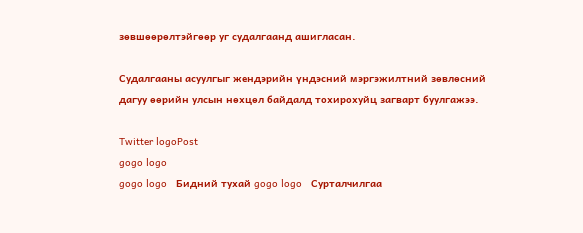зөвшөөрөлтэйгөөр уг судалгаанд ашигласан.

Судалгааны асуулгыг жендэрийн үндэсний мэргэжилтний зөвлөсний дагуу өөрийн улсын нөхцөл байдалд тохирохуйц загварт буулгажээ.

Twitter logoPost
gogo logo
gogo logo   Бидний тухай gogo logo   Сурталчилгаа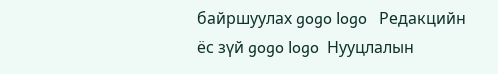байршуулах gogo logo   Редакцийн ёс зүй gogo logo  Нууцлалын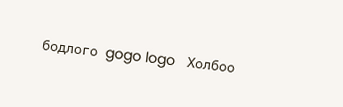бодлого gogo logo   Холбоо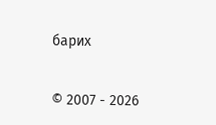барих

© 2007 - 2026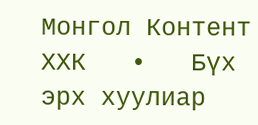Монгол Контент ХХК   •   Бүх эрх хуулиар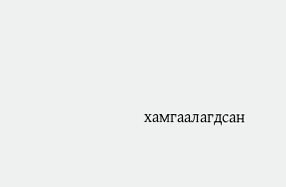хамгаалагдсан